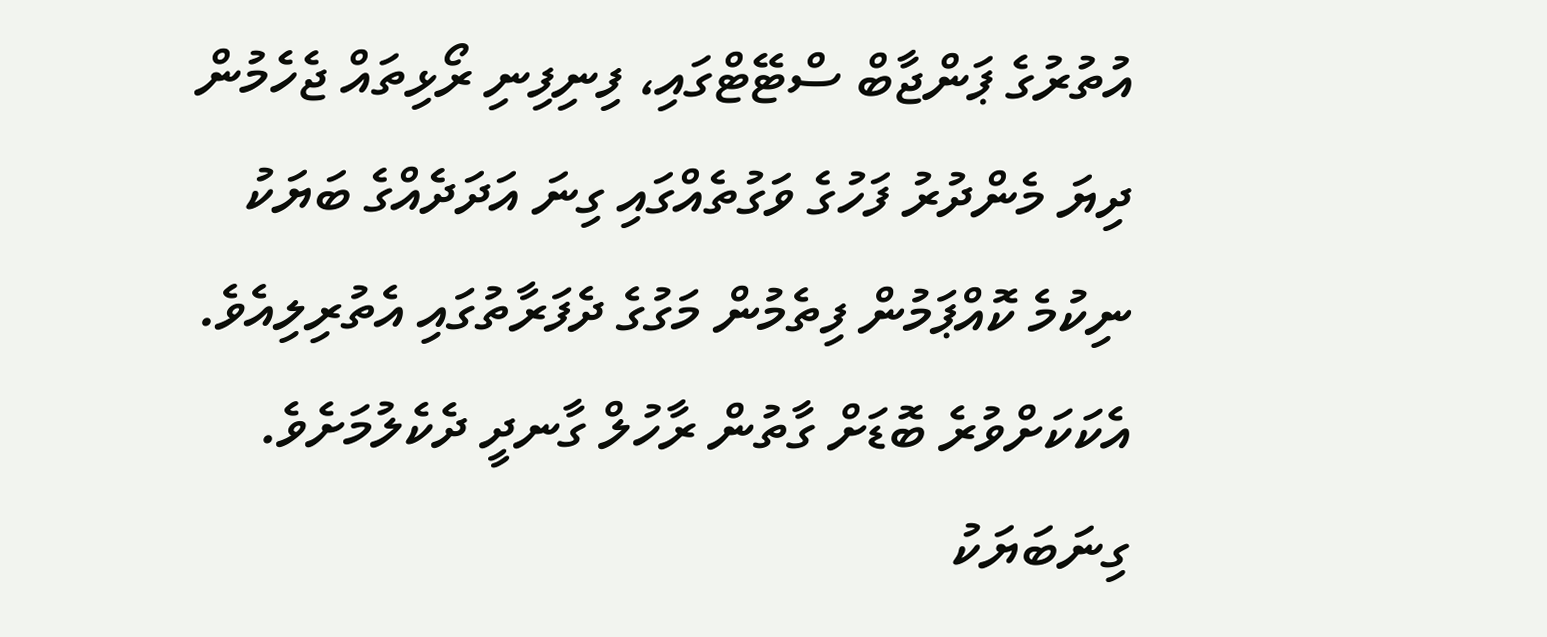އުތުރުގެ ޕަންޖާބް ސްޓޭޓްގައި، ފިނިފިނި ރޯޅިތައް ޖެހެމުން ދިޔަ މެންދުރު ފަހުގެ ވަގުތެއްގައި ގިނަ އަދަދެއްގެ ބަޔަކު ނިކުމެ ކޮއްޕަމުން ފިތެމުން މަގުގެ ދެފަރާތުގައި އެތުރިލިއެވެ. އެކަކަށްވުރެ ބޮޑަށް ގާތުން ރާހުލް ގާނދީ ދެކެލުމަށެވެ. ގިނަބަޔަކު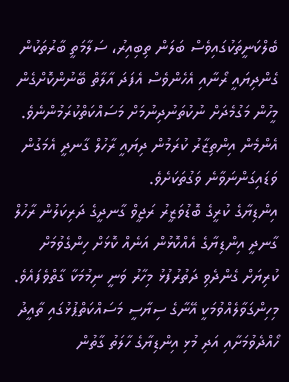ބެލްކަނީތަކުގައިވެސް ބަލަން ތިބިއިރު، ސަލާމަތީ ބާރުތަކުން ގެންދިޔައީ ރޯނާއި އެހެންވެސް އެފަދަ އާލާތް ބޭނުންކޮށްގެން މީހުން މަގުމެދަށް ނުކުތަނުދިނުމަށް މަސައްކަތްކުރަމުންނެވެ.
އެންމެން އިންތިޒާރު ކުރަމުން ދިޔައީ ރާހުލް ގާނދީ އެމަގުން ވަޑައިގަންނަވާނެ ވަގުތަކަށެވެ.
އިންޑިޔާގެ ކުރީގެ ބޮޑުވަޒީރު ރަޖީވް ގާނދީގެ ދަރިކަލުން ރާހުލް ގާނދީ އިންޑިޔާގެ އެއްކޮޅުން އަނެއް ކޮޅަށް ހިންގެވުމަށް ކުރިޔަށް ގެންދެވި ދަތުރުފުޅު މިހާރު ވަނީ ނިމުމަކާ ގާތްވެފައެވެ. މިހިންގަވާލެއްވުމަކީ އޭނާގެ ސިޔާސީ މަސައްކަތްޕުޅުގައި ތާއީދު ހޯއްދެވުމަށާއި އަދި މުޅި އިންޑިޔާގެ ހާލަތު ގާތުން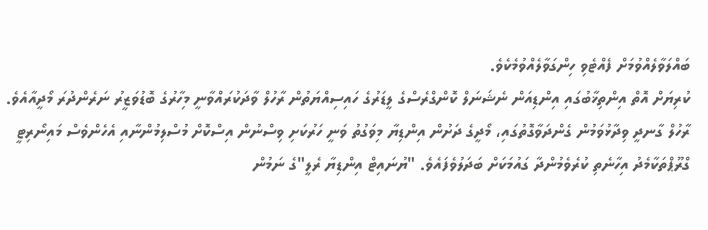ބައްލަވާލެއްވުމަށް ފެއްޓެވި ހިންގަވާލެއްވުމެކެވެ.
ކުރިޔަށް އޮތް އިންތިޚާބުގައި އިންޑިއަން ނެޝަނަލް ކޮންގްރެސްގެ ލީޑަރުގެ ހައިސިއްޔަތުން ރާހުލް ވާދަކުރައްވާނީ މިހާރުގެ ބޮޑުވަޒީރު ނަރެންދުރަ މޯދީއާއެވެ.
ރާހުލް ގާނދީ ވިދާޅުވަމުން ގެންދަވާގޮތުގައި، މޯދީގެ ދަށުން އިންޑިޔާ މިވަގުތު ވަނީ ހަރުކަށި ވިސްނުން އިސްކޮށް މުސްލިމުންނާއި އެހެންވެސް މައިނޯރިޓީ ގްރޫޕްތަކާމެދު އިހާނެތި ކުރެވެމުންދާ ގައުމަކަށް ބަދަލުވެފައެވެ. "ޔުނައިޓް އިންޑިޔާ ރެލީ"ގެ ނަމުން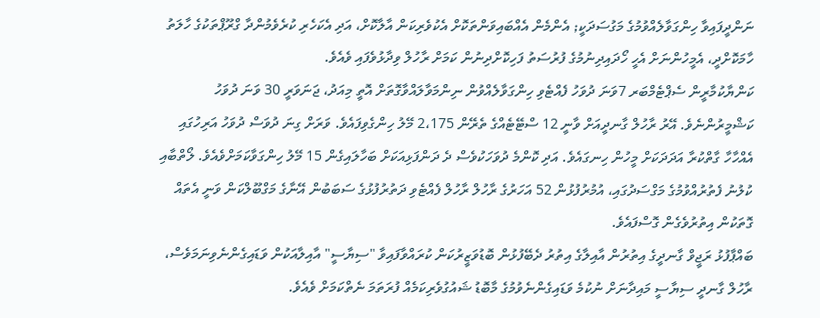ނަންދީފައިވާ ހިންގަވާލެއްވުމުގެ މަގުސަދަކީ; އެންމެން އެއްބައިވަންތަކޮށް އެކުވެރިކަން އާލާކޮށް، އަދި އެކަހެރި ކުރެވެމުންދާ ގްރޫޕްތަކުގެ ހާލަތު ހާމަކޮށްދީ، އެމީހުންނަށް އެހީ ހޯދައިދިނުމުގެ ފުރުސަތު ފަހިކޮށްދިނުން ކަމަށް ރާހުލް ވިދާޅުވެފައި ވެއެވެ.
ކަންޔާކުމާރީން ސެޕްޓެމްބަރ 7ވަނަ ދުވަހު ފެއްޓެވި ހިންގަވާލެއްވުން ނިންމަވާލައްވާގޮތަށް އޮތީ މިއަދު، ޖަނަވަރީ 30 ވަނަ ދުވަހު ކަޝްމީރުންނެވެ. އޭރު ރާހުލް ގާނދީއަށް ވާނީ 12 ސްޓޭޓެއްގެ ތެރޭން 2،175 މޭލު ހިންގެވިފައެވެ. ވަރަށް ގިނަ ދުވަސް ދުވަހު އަރިހުގައި އެއްހާހާ ގާތްކުރާ އަދަދަކަށް މީހުން ހިނގައެވެ. އަދި ކޮންމެ ދުވަހަކުވެސް ދެ ދަންފަޅިއަކަށް ބަހާލައިގެން 15 މޭލު ހިންގަވާކަމަށްވެއެވެ. ލޯތްބާއި ކުލުނު ފެތުރުއްވުމުގެ މަގްސަދުގައި، އުމުރުފުޅުން 52 އަހަރުގެ ރާހުލް ރާހުލް ފެއްޓެވި ދަތުރުފުޅުގެ ސަބަބުން އޭނާގެ މަގްބޫލްކަން ވަނީ އެތައް ގޮތަކުން އިތުރުވެގެން ގޮސްފައެވެ.
ބައްޕާފުޅު ރަޖީވް ގާނދީގެ އިތުރުން އާއިލާގެ އިތުރު ދެބޭފުޅުން ބޮޑުވަޒީރުކަން ކުރައްވާފައިވާ "ސިޔާސީ" އާއިލާއަކުން ވަޑައިގެންނެވިނަމަވެސް، ރާހުލް ގާނދީ ސިޔާސީ މައިދާނަށް ނުކުމެ ވަޑައިގެންނެވުމުގެ މާބޮޑު ޝައުގުވެރިކަމެއް ފުރަތަމަ ނެތްކަމަށް ވެއެވެ.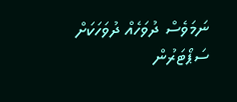ނަމަވެސް ދުވަހެއް ދުވަހަކަށް ސަޕޯޓަރުން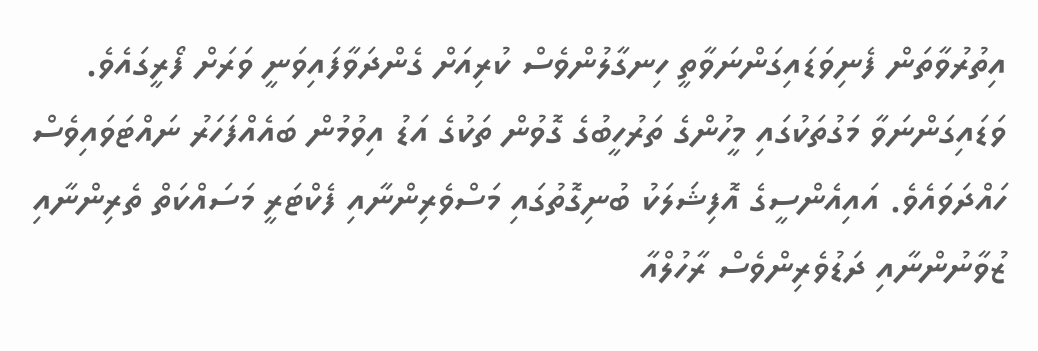އިތުރުވާތަން ފެނިވަޑައިގަންނަވާތީ ހިނގާލުންވެސް ކުރިއަށް ގެންދަވާފައިވަނީ ވަރަށް ފޯރީގައެވެ. ވަޑައިގަންނަވާ މަގުތަކުގައި މީހުންގެ ތަރުހީބުގެ ގޮވުން ތަކުގެ އަޑު އިވުމުން ބައެއްފަހަރު ނައްޓަވައިވެސް ހައްދަވައެވެ. އައިއެންސީގެ އޮފިޝަލަކު ބުނިގޮތުގައި މަސްވެރިންނާއި ފެކްޓަރީ މަސައްކަތް ތެރިންނާއި ޒުވާނުންނާއި ދަޑުވެރިންވެސް ރާހުލްއާ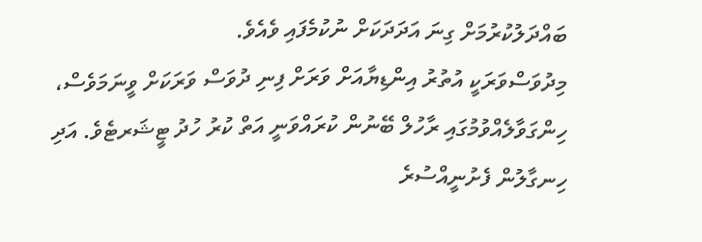ބައްދަލުކުރުމަށް ގިނަ އަދަދަކަށް ނުކުމެފައި ވެއެވެ.
މިދުވަސްވަރަކީ އުތުރު އިންޑިޔާއަށް ވަރަށް ފިނި ދުވަސް ވަރަކަށް ވީނަމަވެސް، ހިންގަވާލެއްވުމުގައި ރާހުލް ބޭނުން ކުރައްވަނީ އަތް ކުރު ހުދު ޓީޝަރޓެވެ. އަދި ހިނގާލުން ފެށުނީއްސުރެ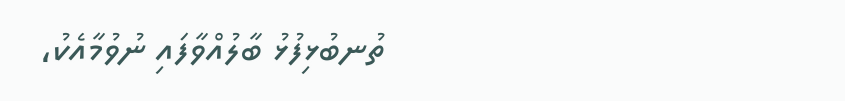ތުނބުޅިފުޅު ބާލުއްވާފައި ނުވުމާއެކު،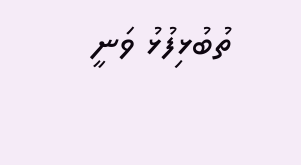ތުބުޅިފުޅު ވަނީ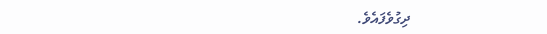ދިގުވެފައެވެ.